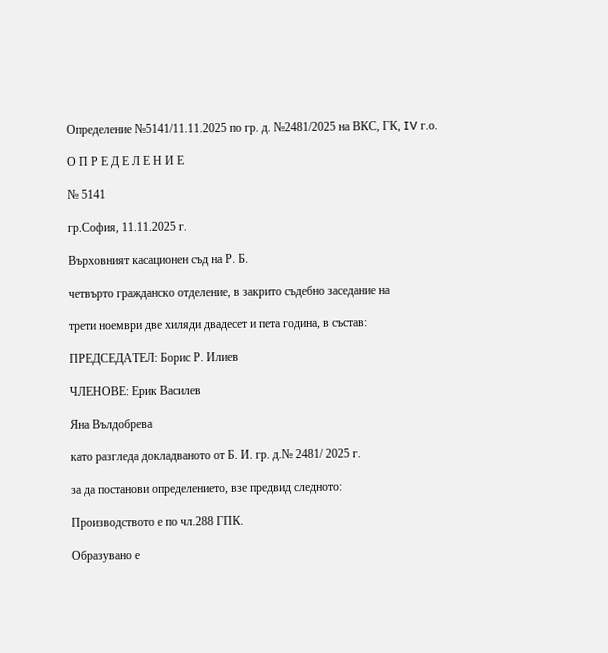Определение №5141/11.11.2025 по гр. д. №2481/2025 на ВКС, ГК, IV г.о.

О П Р Е Д Е Л Е Н И Е

№ 5141

гр.София, 11.11.2025 г.

Върховният касационен съд на Р. Б.

четвърто гражданско отделение, в закрито съдебно заседание на

трети ноември две хиляди двадесет и пета година, в състав:

ПРЕДСЕДАТЕЛ: Борис Р. Илиев

ЧЛЕНОВЕ: Ерик Василев

Яна Вълдобрева

като разгледа докладваното от Б. И. гр. д.№ 2481/ 2025 г.

за да постанови определението, взе предвид следното:

Производството е по чл.288 ГПК.

Образувано е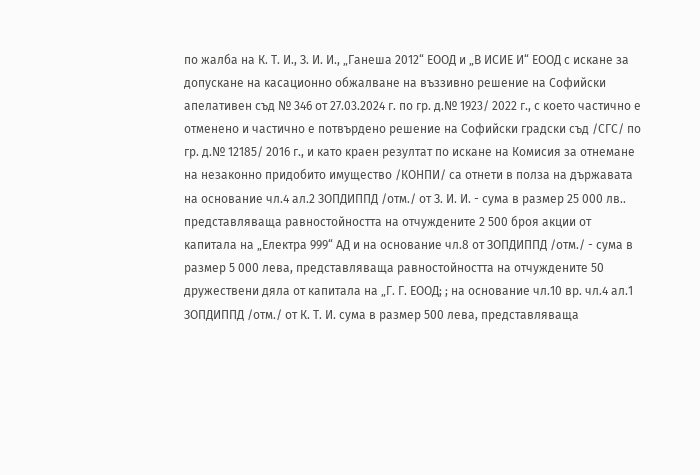по жалба на К. Т. И., З. И. И., „Ганеша 2012“ ЕООД и „В ИСИЕ И“ ЕООД с искане за допускане на касационно обжалване на въззивно решение на Софийски апелативен съд № 346 от 27.03.2024 г. по гр. д.№ 1923/ 2022 г., с което частично е отменено и частично е потвърдено решение на Софийски градски съд /СГС/ по гр. д.№ 12185/ 2016 г., и като краен резултат по искане на Комисия за отнемане на незаконно придобито имущество /КОНПИ/ са отнети в полза на държавата на основание чл.4 ал.2 ЗОПДИППД /отм./ от З. И. И. - сума в размер 25 000 лв.. представляваща равностойността на отчуждените 2 500 броя акции от капитала на „Електра 999“ АД и на основание чл.8 от ЗОПДИППД /отм./ - сума в размер 5 000 лева, представляваща равностойността на отчуждените 50 дружествени дяла от капитала на „Г. Г. ЕООД; ; на основание чл.10 вр. чл.4 ал.1 ЗОПДИППД /отм./ от К. Т. И. сума в размер 500 лева, представляваща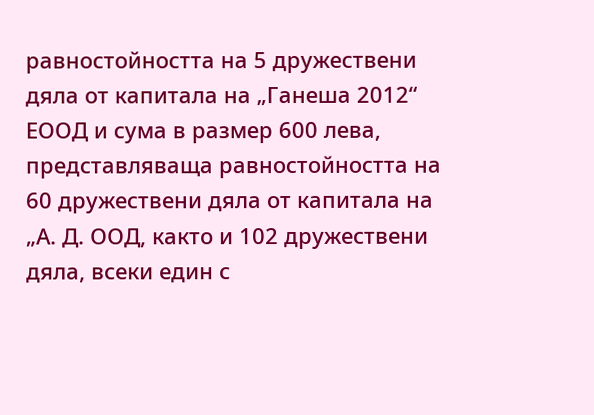равностойността на 5 дружествени дяла от капитала на „Ганеша 2012“ ЕООД и сума в размер 600 лева, представляваща равностойността на 60 дружествени дяла от капитала на „А. Д. ООД, както и 102 дружествени дяла, всеки един с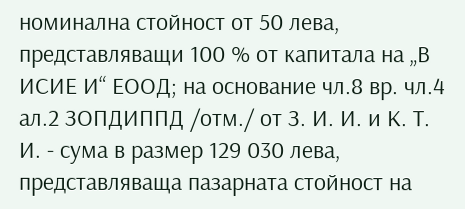номинална стойност от 50 лева, представляващи 100 % от капитала на „В ИСИЕ И“ ЕООД; на основание чл.8 вр. чл.4 ал.2 ЗОПДИППД /отм./ от З. И. И. и К. Т. И. - сума в размер 129 030 лева, представляваща пазарната стойност на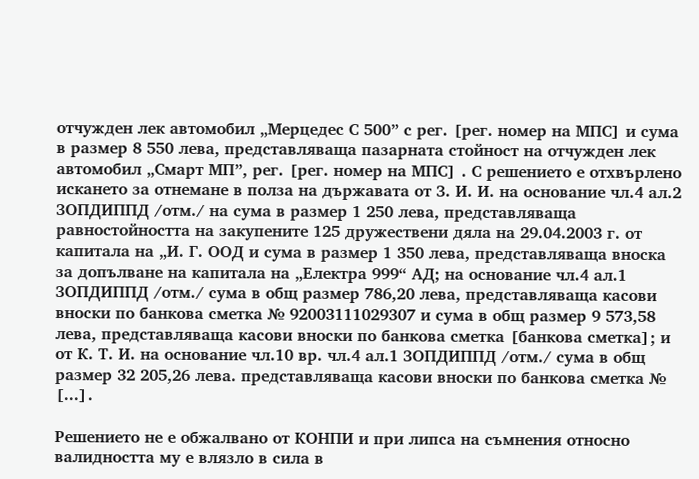отчужден лек автомобил „Мерцедес С 500” с рег. [рег. номер на МПС] и сума в размер 8 550 лева, представляваща пазарната стойност на отчужден лек автомобил „Смарт МП”, рег. [рег. номер на МПС] . С решението е отхвърлено искането за отнемане в полза на държавата от З. И. И. на основание чл.4 ал.2 ЗОПДИППД /отм./ на сума в размер 1 250 лева, представляваща равностойността на закупените 125 дружествени дяла на 29.04.2003 г. от капитала на „И. Г. ООД и сума в размер 1 350 лева, представляваща вноска за допълване на капитала на „Електра 999“ АД; на основание чл.4 ал.1 ЗОПДИППД /отм./ сума в общ размер 786,20 лева, представляваща касови вноски по банкова сметка № 92003111029307 и сума в общ размер 9 573,58 лева, представляваща касови вноски по банкова сметка [банкова сметка]; и от К. Т. И. на основание чл.10 вр. чл.4 ал.1 ЗОПДИППД /отм./ сума в общ размер 32 205,26 лева. представляваща касови вноски по банкова сметка № [...].

Решението не е обжалвано от КОНПИ и при липса на съмнения относно валидността му е влязло в сила в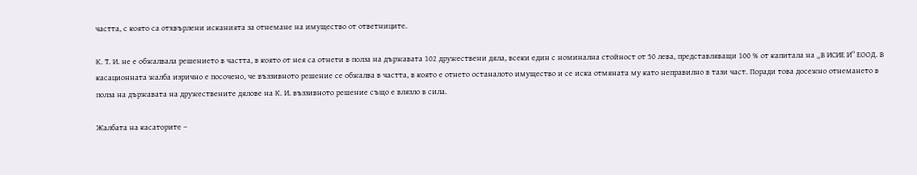частта, с която са отхвърлени исканията за отнемане на имущество от ответниците.

К. Т. И. не е обжалвала решението в частта, в която от нея са отнети в полза на държавата 102 дружествени дяла, всеки един с номинална стойност от 50 лева, представляващи 100 % от капитала на „В ИСИЕ И“ ЕООД. В касационната жалба изрично е посочено, че въззивното решение се обжалва в частта, в която е отнето останалото имущество и се иска отмяната му като неправилно в тази част. Поради това досежно отнемането в полза на държавата на дружествените дялове на К. И. въззивното решение също е влязло в сила.

Жалбата на касаторите –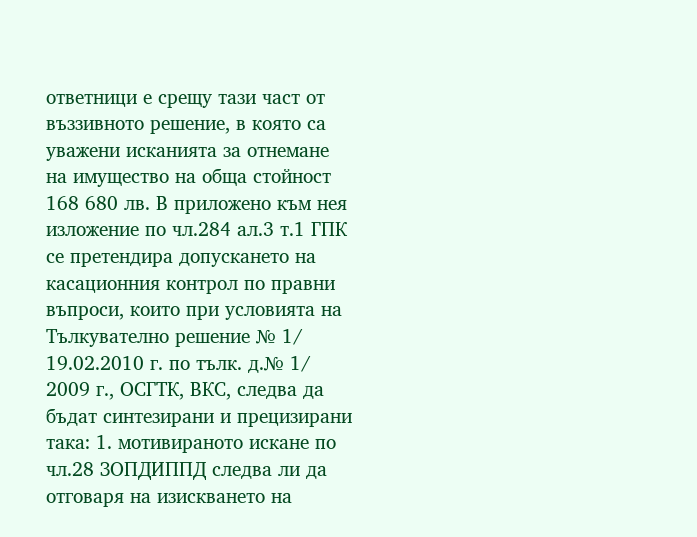ответници е срещу тази част от въззивното решение, в която са уважени исканията за отнемане на имущество на обща стойност 168 680 лв. В приложено към нея изложение по чл.284 ал.3 т.1 ГПК се претендира допускането на касационния контрол по правни въпроси, които при условията на Тълкувателно решение № 1/ 19.02.2010 г. по тълк. д.№ 1/ 2009 г., ОСГТК, ВКС, следва да бъдат синтезирани и прецизирани така: 1. мотивираното искане по чл.28 ЗОПДИППД следва ли да отговаря на изискването на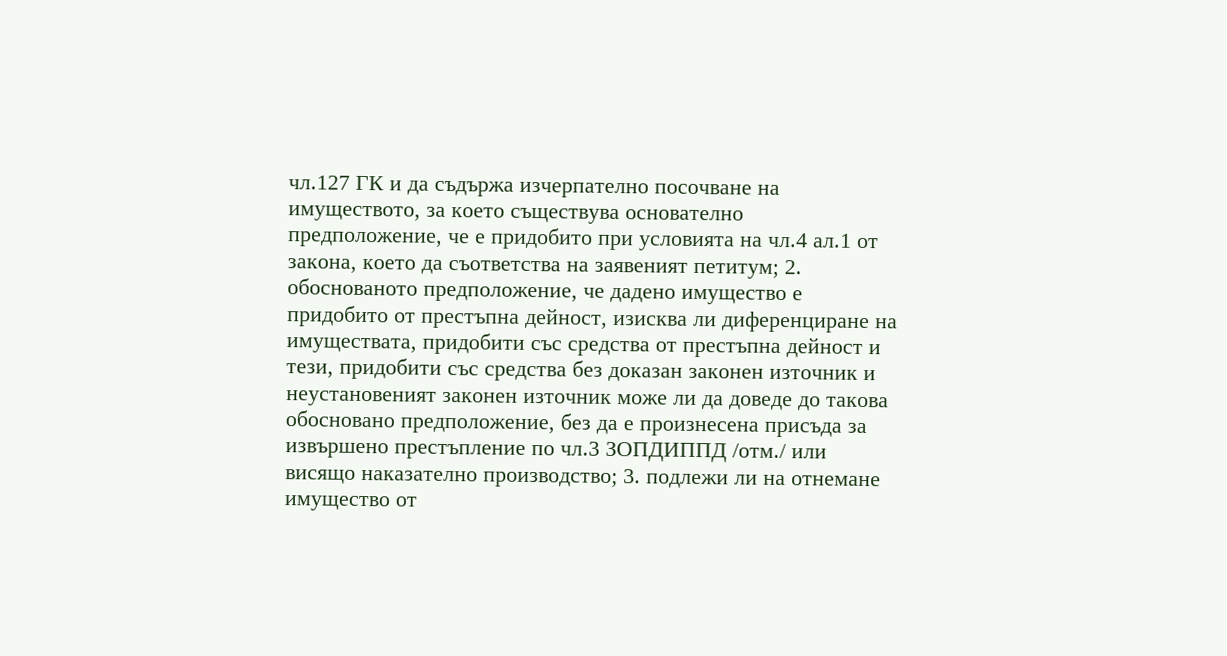чл.127 ГК и да съдържа изчерпателно посочване на имуществото, за което съществува основателно предположение, че е придобито при условията на чл.4 ал.1 от закона, което да съответства на заявеният петитум; 2. обоснованото предположение, че дадено имущество е придобито от престъпна дейност, изисква ли диференциране на имуществата, придобити със средства от престъпна дейност и тези, придобити със средства без доказан законен източник и неустановеният законен източник може ли да доведе до такова обосновано предположение, без да е произнесена присъда за извършено престъпление по чл.3 ЗОПДИППД /отм./ или висящо наказателно производство; 3. подлежи ли на отнемане имущество от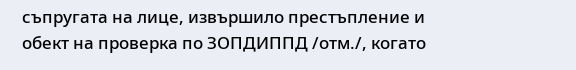съпругата на лице, извършило престъпление и обект на проверка по ЗОПДИППД /отм./, когато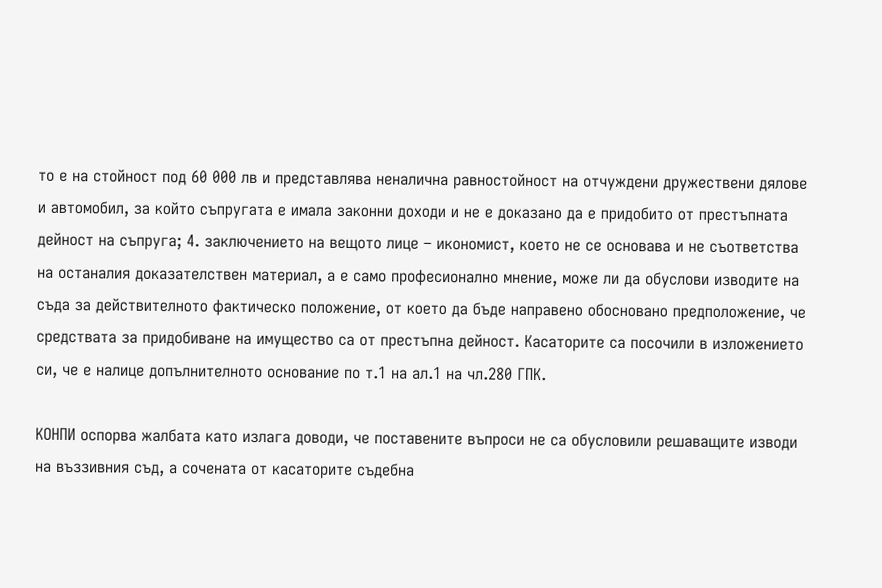то е на стойност под 60 000 лв и представлява неналична равностойност на отчуждени дружествени дялове и автомобил, за който съпругата е имала законни доходи и не е доказано да е придобито от престъпната дейност на съпруга; 4. заключението на вещото лице – икономист, което не се основава и не съответства на останалия доказателствен материал, а е само професионално мнение, може ли да обуслови изводите на съда за действителното фактическо положение, от което да бъде направено обосновано предположение, че средствата за придобиване на имущество са от престъпна дейност. Касаторите са посочили в изложението си, че е налице допълнителното основание по т.1 на ал.1 на чл.280 ГПК.

КОНПИ оспорва жалбата като излага доводи, че поставените въпроси не са обусловили решаващите изводи на въззивния съд, а сочената от касаторите съдебна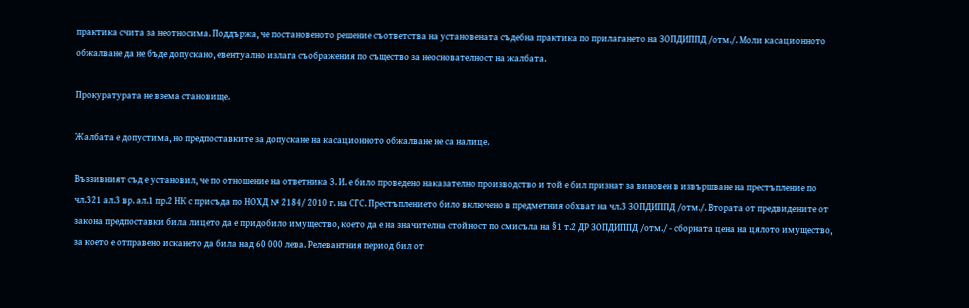практика счита за неотносима. Поддържа, че постановеното решение съответства на установената съдебна практика по прилагането на ЗОПДИППД /отм./. Моли касационното обжалване да не бъде допускано, евентуално излага съображения по същество за неоснователност на жалбата.

Прокуратурата не взема становище.

Жалбата е допустима, но предпоставките за допускане на касационното обжалване не са налице.

Въззивният съд е установил, че по отношение на ответника З. И. е било проведено наказателно производство и той е бил признат за виновен в извършване на престъпление по чл.321 ал.3 вр. ал.1 пр.2 НК с присъда по НОХД № 2184/ 2010 г. на СГС. Престъплението било включено в предметния обхват на чл.3 ЗОПДИППД /отм./. Втората от предвидените от закона предпоставки била лицето да е придобило имущество, което да е на значителна стойност по смисъла на §1 т.2 ДР ЗОПДИППД /отм./ - сборната цена на цялото имущество, за което е отправено искането да била над 60 000 лева. Релевантния период бил от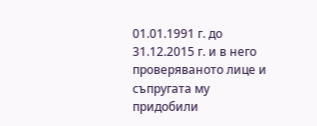01.01.1991 г. до 31.12.2015 г. и в него проверяваното лице и съпругата му придобили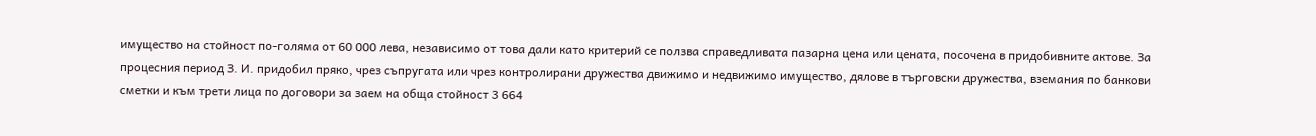имущество на стойност по-голяма от 60 000 лева, независимо от това дали като критерий се ползва справедливата пазарна цена или цената, посочена в придобивните актове. За процесния период З. И. придобил пряко, чрез съпругата или чрез контролирани дружества движимо и недвижимо имущество, дялове в търговски дружества, вземания по банкови сметки и към трети лица по договори за заем на обща стойност 3 664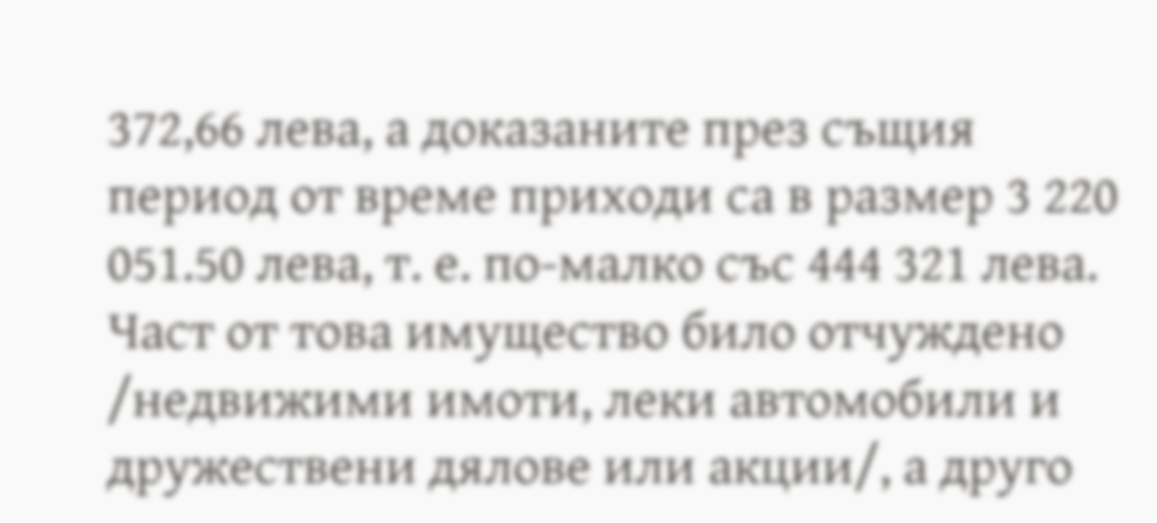372,66 лева, а доказаните през същия период от време приходи са в размер 3 220 051.50 лева, т. е. по-малко със 444 321 лева. Част от това имущество било отчуждено /недвижими имоти, леки автомобили и дружествени дялове или акции/, а друго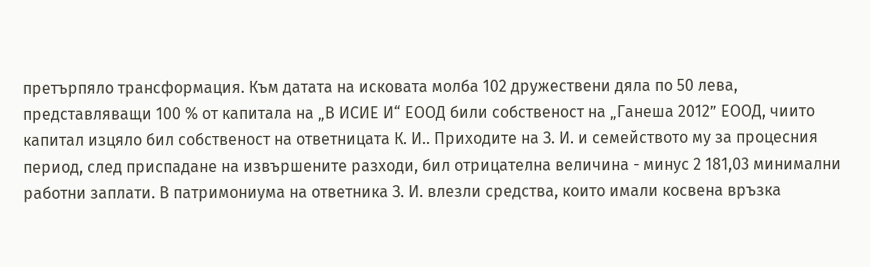претърпяло трансформация. Към датата на исковата молба 102 дружествени дяла по 50 лева, представляващи 100 % от капитала на „В ИСИЕ И“ ЕООД били собственост на „Ганеша 2012” ЕООД, чиито капитал изцяло бил собственост на ответницата К. И.. Приходите на З. И. и семейството му за процесния период, след приспадане на извършените разходи, бил отрицателна величина - минус 2 181,03 минимални работни заплати. В патримониума на ответника З. И. влезли средства, които имали косвена връзка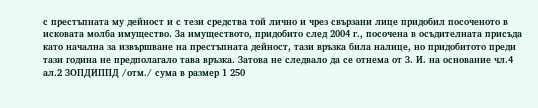с престъпната му дейност и с тези средства той лично и чрез свързани лице придобил посоченото в исковата молба имущество. За имуществото, придобито след 2004 г., посочена в осъдителната присъда като начална за извършване на престъпната дейност, тази връзка била налице, но придобитото преди тази година не предполагало тава връзка. Затова не следвало да се отнема от З. И. на основание чл.4 ал.2 ЗОПДИППД /отм./ сума в размер 1 250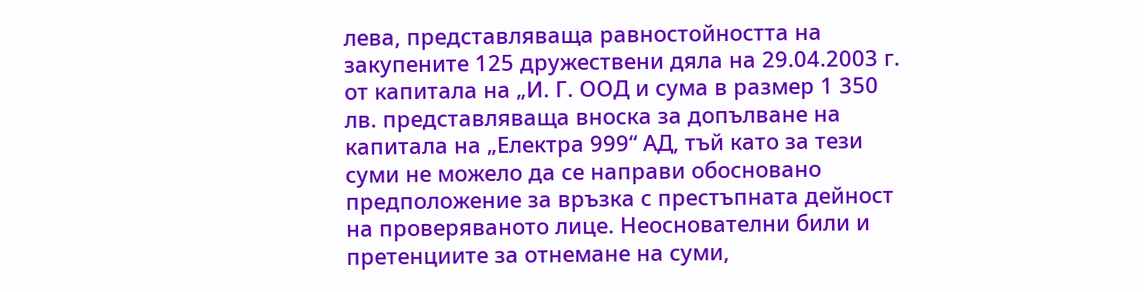лева, представляваща равностойността на закупените 125 дружествени дяла на 29.04.2003 г. от капитала на „И. Г. ООД и сума в размер 1 350 лв. представляваща вноска за допълване на капитала на „Електра 999“ АД, тъй като за тези суми не можело да се направи обосновано предположение за връзка с престъпната дейност на проверяваното лице. Неоснователни били и претенциите за отнемане на суми,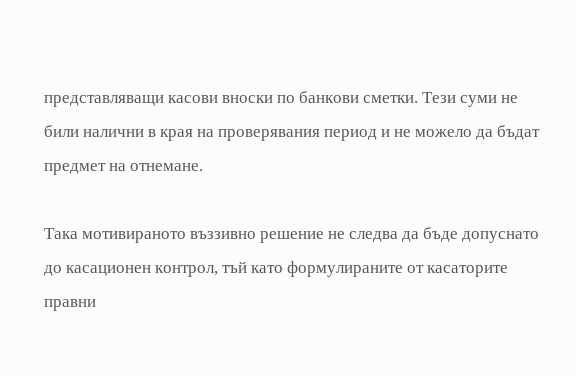представляващи касови вноски по банкови сметки. Тези суми не били налични в края на проверявания период и не можело да бъдат предмет на отнемане.

Така мотивираното въззивно решение не следва да бъде допуснато до касационен контрол, тъй като формулираните от касаторите правни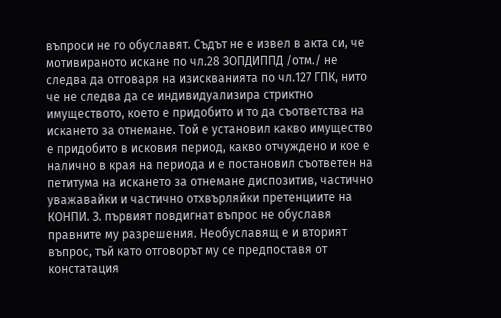въпроси не го обуславят. Съдът не е извел в акта си, че мотивираното искане по чл.28 ЗОПДИППД /отм./ не следва да отговаря на изискванията по чл.127 ГПК, нито че не следва да се индивидуализира стриктно имуществото, което е придобито и то да съответства на искането за отнемане. Той е установил какво имущество е придобито в исковия период, какво отчуждено и кое е налично в края на периода и е постановил съответен на петитума на искането за отнемане диспозитив, частично уважавайки и частично отхвърляйки претенциите на КОНПИ. З. първият повдигнат въпрос не обуславя правните му разрешения. Необуславящ е и вторият въпрос, тъй като отговорът му се предпоставя от констатация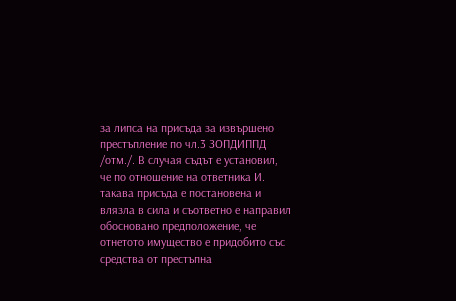за липса на присъда за извършено престъпление по чл.3 ЗОПДИППД /отм./. В случая съдът е установил, че по отношение на ответника И. такава присъда е постановена и влязла в сила и съответно е направил обосновано предположение, че отнетото имущество е придобито със средства от престъпна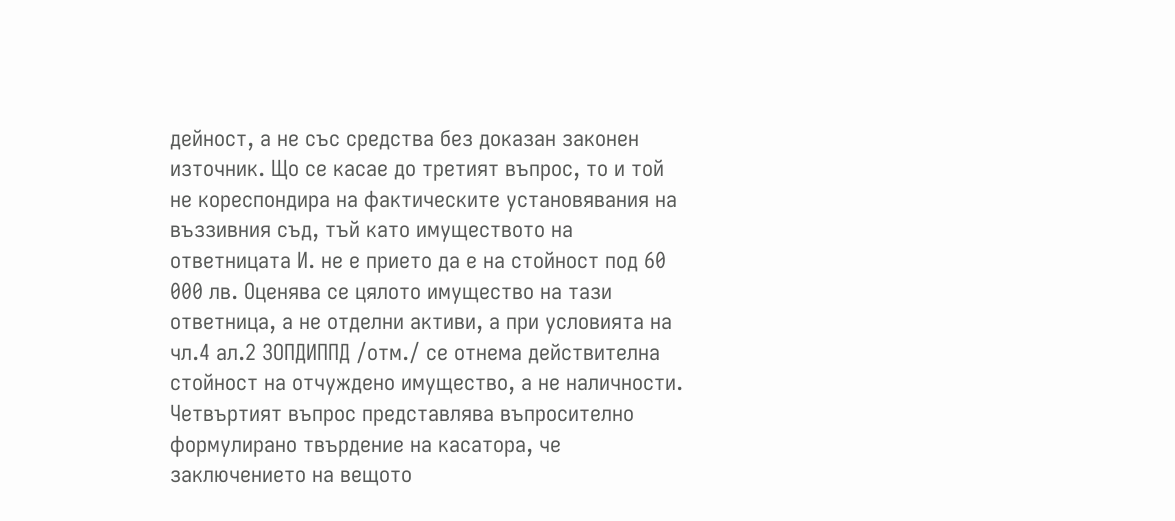дейност, а не със средства без доказан законен източник. Що се касае до третият въпрос, то и той не кореспондира на фактическите установявания на въззивния съд, тъй като имуществото на ответницата И. не е прието да е на стойност под 60 000 лв. Оценява се цялото имущество на тази ответница, а не отделни активи, а при условията на чл.4 ал.2 ЗОПДИППД /отм./ се отнема действителна стойност на отчуждено имущество, а не наличности. Четвъртият въпрос представлява въпросително формулирано твърдение на касатора, че заключението на вещото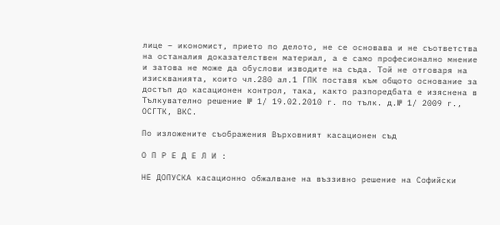лице – икономист, прието по делото, не се основава и не съответства на останалия доказателствен материал, а е само професионално мнение и затова не може да обуслови изводите на съда. Той не отговаря на изискванията, които чл.280 ал.1 ГПК поставя към общото основание за достъп до касационен контрол, така, както разпоредбата е изяснена в Тълкувателно решение № 1/ 19.02.2010 г. по тълк. д.№ 1/ 2009 г., ОСГТК, ВКС.

По изложените съображения Върховният касационен съд

О П Р Е Д Е Л И :

НЕ ДОПУСКА касационно обжалване на въззивно решение на Софийски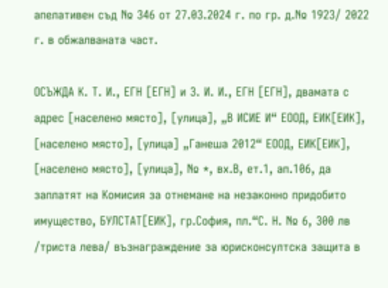апелативен съд № 346 от 27.03.2024 г. по гр. д.№ 1923/ 2022 г. в обжалваната част.

ОСЪЖДА К. Т. И., ЕГН [ЕГН] и З. И. И., ЕГН [ЕГН], двамата с адрес [населено място], [улица], „В ИСИЕ И“ ЕООД, ЕИК[ЕИК], [населено място], [улица] „Ганеша 2012“ ЕООД, ЕИК[ЕИК], [населено място], [улица], № *, вх.В, ет.1, ап.106, да заплатят на Комисия за отнемане на незаконно придобито имущество, БУЛСТАТ[ЕИК], гр.София, пл.“С. Н. № 6, 300 лв /триста лева/ възнаграждение за юрисконсултска защита в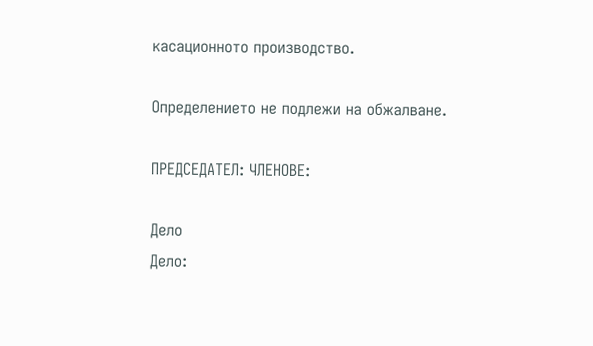касационното производство.

Определението не подлежи на обжалване.

ПРЕДСЕДАТЕЛ: ЧЛЕНОВЕ:

Дело
Дело: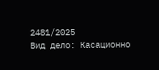2481/2025
Вид дело: Касационно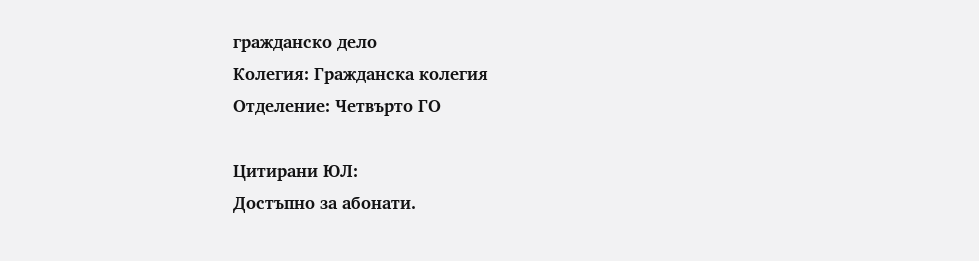гражданско дело
Колегия: Гражданска колегия
Отделение: Четвърто ГО

Цитирани ЮЛ:
Достъпно за абонати.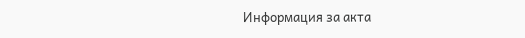Информация за акта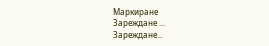Маркиране
Зареждане ...
Зареждане...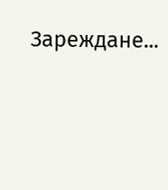Зареждане...